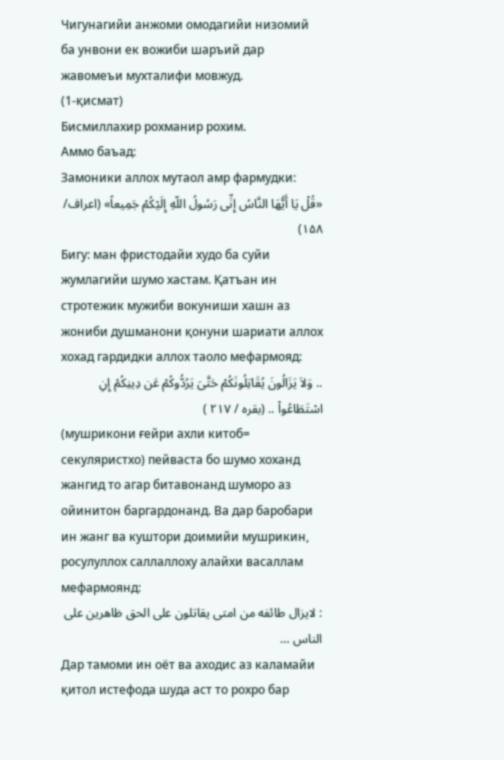Чигунагийи анжоми омодагийи низомий ба унвони ек вожиби шаръий дар жавомеъи мухталифи мовжуд.
(1-қисмат)
Бисмиллахир рохманир рохим.
Аммо баъад:
Замоники аллох мутаол амр фармудки:
«قُلْ یَا أَیُّهَا النَّاسُ إِنِّی رَسُولُ اللّهِ إِلَیْکُمْ جَمِیعاً» (اعراف/ ۱۵۸)
Бигу: ман фристодайи худо ба суйи жумлагийи шумо хастам. Қатъан ин стротежик мужиби вокуниши хашн аз жониби душманони қонуни шариати аллох хохад гардидки аллох таоло мефармояд:
.. وَلاَ يَزَالُونَ يُقَاتِلُونَكُمْ حَتَّىَ يَرُدُّوكُمْ عَن دِينِكُمْ إِنِ اسْتَطَاعُواْ .. (بقره / ۲۱۷ )
(мушрикони ғейри ахли китоб= секуляристхо) пейваста бо шумо хоханд жангид то агар битавонанд шуморо аз ойинитон баргардонанд. Ва дар баробари ин жанг ва куштори доимийи мушрикин, росулуллох саллаллоху алайхи васаллам мефармоянд:
: لایزال طائفه من امتی یقاتلون علی الحق ظاهرین علی الناس …
Дар тамоми ин оёт ва аходис аз каламайи қитол истефода шуда аст то рохро бар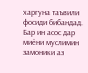харгуна таъвили фосиди бибандад. Бар ин асос дар миёни муслимин замоники аз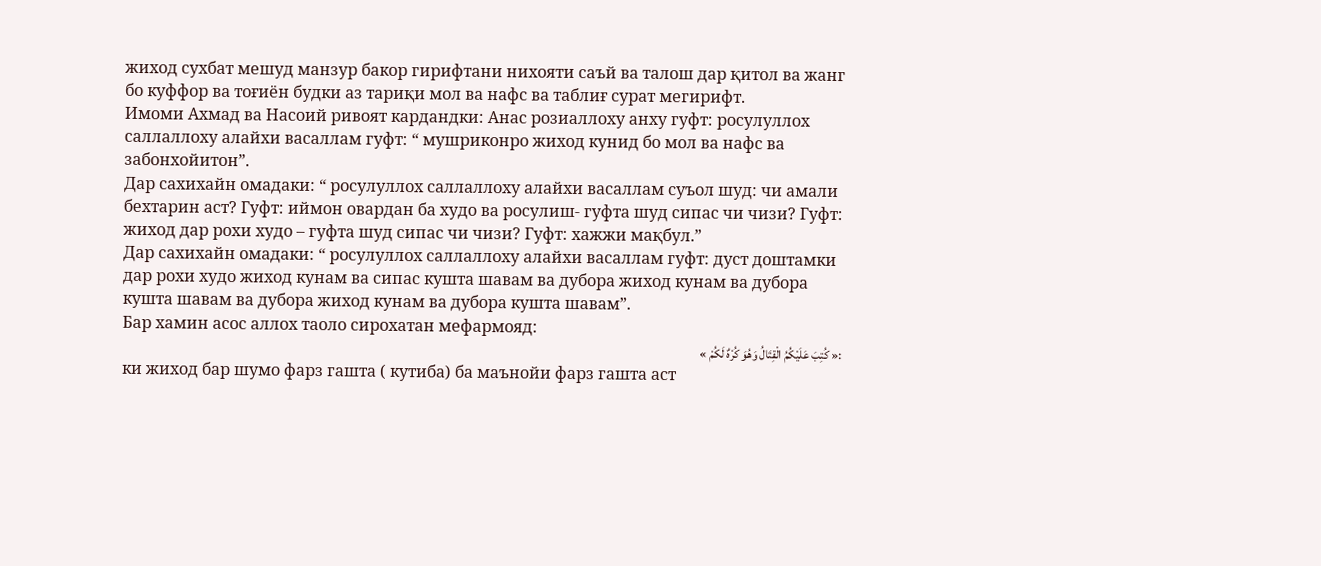жиход сухбат мешуд манзур бакор гирифтани нихояти саъй ва талош дар қитол ва жанг бо куффор ва тоғиён будки аз тариқи мол ва нафс ва таблиғ сурат мегирифт.
Имоми Ахмад ва Насоий ривоят кардандки: Анас розиаллоху анху гуфт: росулуллох саллаллоху алайхи васаллам гуфт: “ мушриконро жиход кунид бо мол ва нафс ва забонхойитон”.
Дар сахихайн омадаки: “ росулуллох саллаллоху алайхи васаллам суъол шуд: чи амали бехтарин аст? Гуфт: иймон овардан ба худо ва росулиш- гуфта шуд сипас чи чизи? Гуфт: жиход дар рохи худо – гуфта шуд сипас чи чизи? Гуфт: хажжи мақбул.”
Дар сахихайн омадаки: “ росулуллох саллаллоху алайхи васаллам гуфт: дуст доштамки дар рохи худо жиход кунам ва сипас кушта шавам ва дубора жиход кунам ва дубора кушта шавам ва дубора жиход кунам ва дубора кушта шавам”.
Бар хамин асос аллох таоло сирохатан мефармояд:
:« كُتِبَ عَلَيْكُمُ الْقِتَالُ وَهُوَ كُرْهٌ لَكُمْ »
ки жиход бар шумо фарз гашта ( кутиба) ба маънойи фарз гашта аст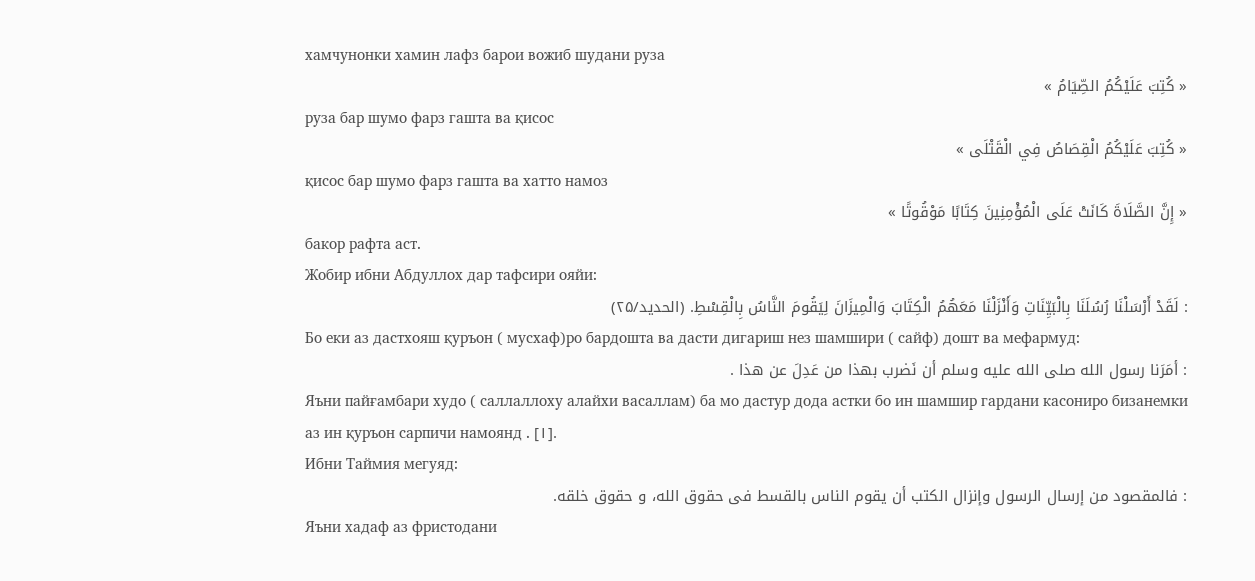хамчунонки хамин лафз барои вожиб шудани руза
« كُتِبَ عَلَيْكُمُ الصِّيَامُ »
руза бар шумо фарз гашта ва қисос
« كُتِبَ عَلَيْكُمُ الْقِصَاصُ فِي الْقَتْلَى »
қисос бар шумо фарз гашта ва хатто намоз
« إِنَّ الصَّلَاةَ كَانَتْ عَلَى الْمُؤْمِنِينَ كِتَابًا مَوْقُوتًا »
бакор рафта аст.
Жобир ибни Абдуллох дар тафсири ояйи:
: لَقَدْ أَرْسَلْنَا رُسُلَنَا بِالْبَيِّنَاتِ وَأَنْزَلْنَا مَعَهُمُ الْكِتَابَ وَالْمِيزَانَ لِيَقُومَ النَّاسُ بِالْقِسْطِ. (الحدید/۲۵)
Бо еки аз дастхояш қуръон ( мусхаф)ро бардошта ва дасти дигариш нез шамшири ( сайф) дошт ва мефармуд:
: أمَرَنا رسول الله صلى الله عليه وسلم أن نَضرب بهذا من عَدِلَ عن هذا .
Яъни пайғамбари худо ( саллаллоху алайхи васаллам) ба мо дастур дода астки бо ин шамшир гардани касониро бизанемки аз ин қуръон сарпичи намоянд . [۱].
Ибни Таймия мегуяд:
: فالمقصود من إرسال الرسول وإنزال الكتب أن یقوم الناس بالقسط فی حقوق الله، و حقوق خلقه.
Яъни хадаф аз фристодани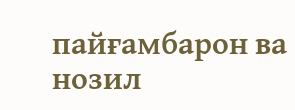пайғамбарон ва нозил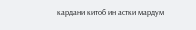кардани китоб ин астки мардум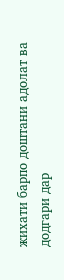жихати барпо доштани адолат ва додгари дар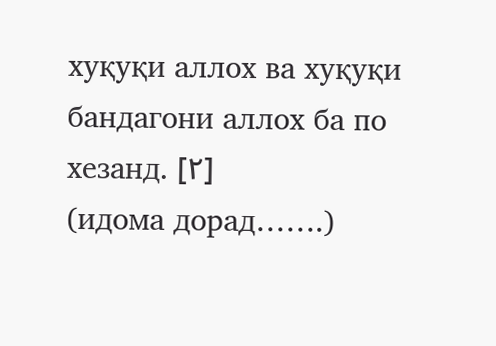хуқуқи аллох ва хуқуқи бандагони аллох ба по хезанд. [۲]
(идома дорад…….)